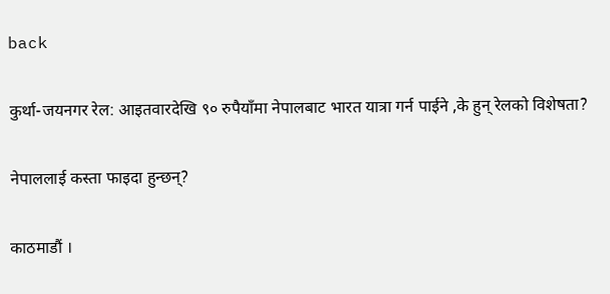back

कुर्था-जयनगर रेल: आइतवारदेखि ९० रुपैयाँमा नेपालबाट भारत यात्रा गर्न पाईने ,के हुन् रेलको विशेषता?

नेपाललाई कस्ता फाइदा हुन्छन्?

काठमाडौं ।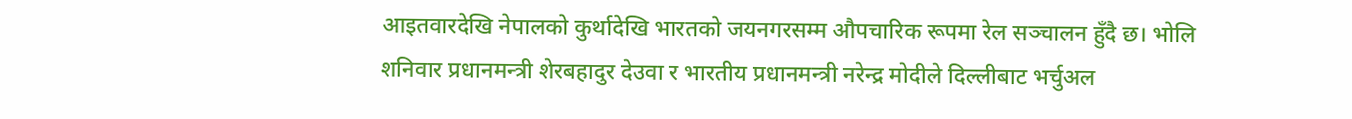आइतवारदेखि नेपालको कुर्थादेखि भारतको जयनगरसम्म औपचारिक रूपमा रेल सञ्चालन हुँदै छ। भोलि शनिवार प्रधानमन्त्री शेरबहादुर देउवा र भारतीय प्रधानमन्त्री नरेन्द्र मोदीले दिल्लीबाट भर्चुअल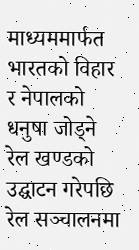माध्यममार्फत भारतको विहार र नेपालको धनुषा जोड्ने रेल खण्डको उद्घाटन गरेपछि रेल सञ्चालनमा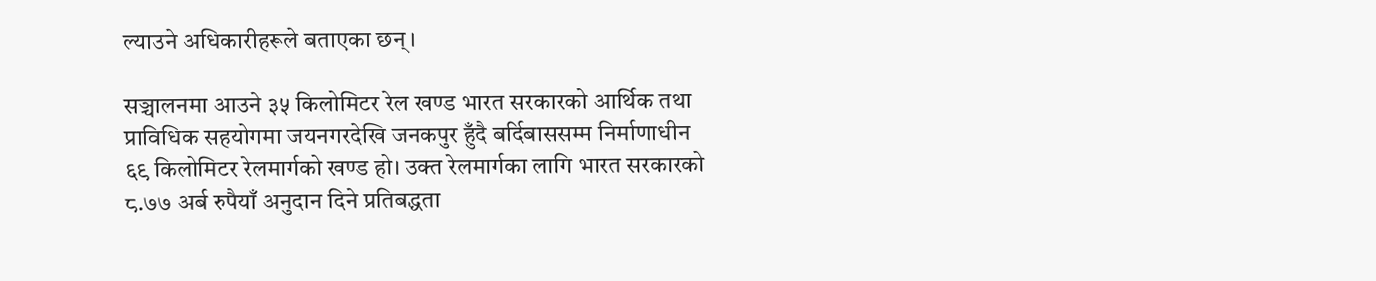ल्याउने अधिकारीहरूले बताएका छन्।

सञ्चालनमा आउने ३५ किलोमिटर रेल खण्ड भारत सरकारको आर्थिक तथा प्राविधिक सहयोगमा जयनगरदेखि जनकपुर हुँदै बर्दिबाससम्म निर्माणाधीन ६९ किलोमिटर रेलमार्गको खण्ड हो। उक्त रेलमार्गका लागि भारत सरकारको ८.७७ अर्ब रुपैयाँ अनुदान दिने प्रतिबद्धता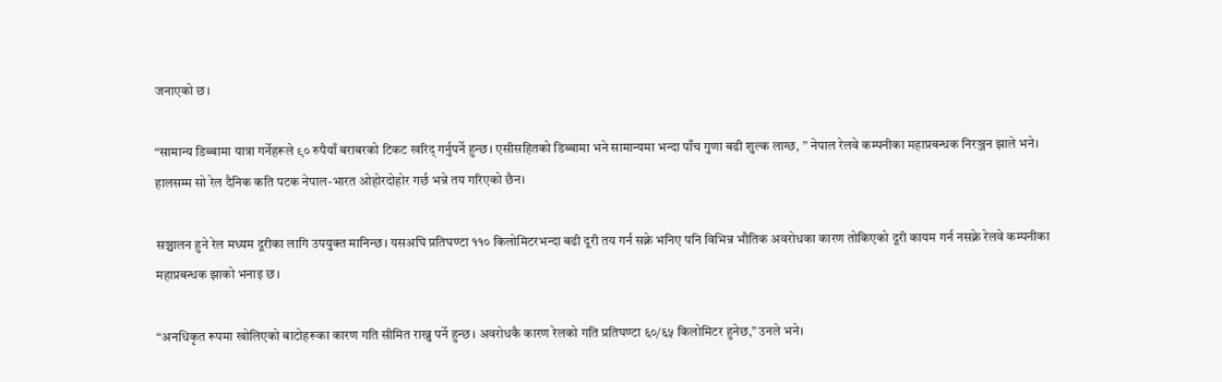जनाएको छ।

“सामान्य डिब्बामा यात्रा गर्नेहरूले ९० रुपैयाँ बराबरको टिकट खरिद् गर्नुपर्ने हुन्छ। एसीसहितको डिब्बामा भने सामान्यमा भन्दा पाँच गुणा बढी शुल्क लाग्छ, ” नेपाल रेलवे कम्पनीका महाप्रबन्धक निरञ्जन झाले भने। हालसम्म सो रेल दैनिक कति पटक नेपाल-भारत ओहोरदोहोर गर्छ भन्ने तय गरिएको छैन।

सञ्चालन हुने रेल मध्यम दूरीका लागि उपयुक्त मानिन्छ। यसअघि प्रतिघण्टा ११० किलोमिटरभन्दा बढी दूरी तय गर्न सक्ने भनिए पनि विभिन्न भौतिक अवरोधका कारण तोकिएको दूरी कायम गर्न नसक्ने रेलवे कम्पनीका महाप्रबन्धक झाको भनाइ छ।

“अनधिकृत रूपमा खोलिएको बाटोहरूका कारण गति सीमित राख्नु पर्ने हुन्छ। अवरोधकै कारण रेलको गति प्रतिघण्टा ६०/६५ किलोमिटर हुनेछ,” उनले भने।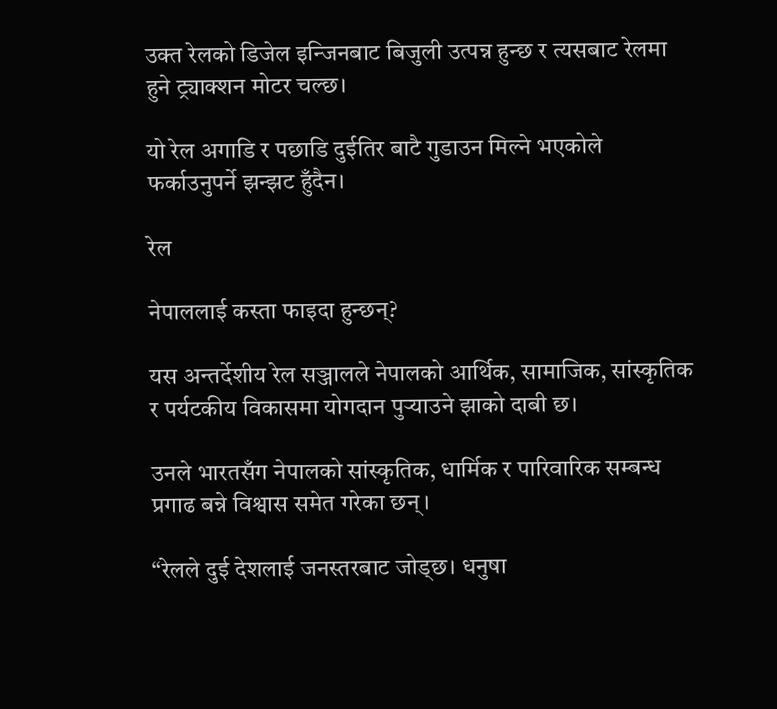उक्त रेलको डिजेल इन्जिनबाट बिजुली उत्पन्न हुन्छ र त्यसबाट रेलमा हुने ट्र्याक्शन मोटर चल्छ।

यो रेल अगाडि र पछाडि दुईतिर बाटै गुडाउन मिल्ने भएकोले फर्काउनुपर्ने झन्झट हुँदैन।

रेल

नेपाललाई कस्ता फाइदा हुन्छन्?

यस अन्तर्देशीय रेल सञ्जालले नेपालको आर्थिक, सामाजिक, सांस्कृतिक र पर्यटकीय विकासमा योगदान पुर्‍याउने झाको दाबी छ।

उनले भारतसँग नेपालको सांस्कृतिक, धार्मिक र पारिवारिक सम्बन्ध प्रगाढ बन्ने विश्वास समेत गरेका छन्।

“रेलले दुई देशलाई जनस्तरबाट जोड्छ। धनुषा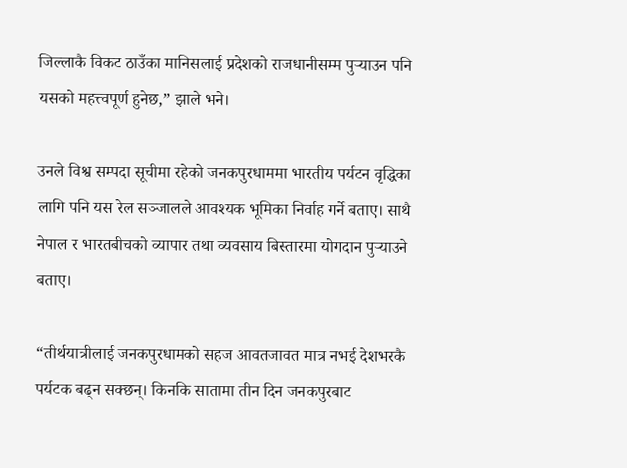जिल्लाकै विकट ठाउँका मानिसलाई प्रदेशको राजधानीसम्म पुर्‍याउन पनि यसको महत्त्वपूर्ण हुनेछ,” झाले भने।

उनले विश्व सम्पदा सूचीमा रहेको जनकपुरधाममा भारतीय पर्यटन वृद्धिका लागि पनि यस रेल सञ्जालले आवश्यक भूमिका निर्वाह गर्ने बताए। साथै नेपाल र भारतबीचको व्यापार तथा व्यवसाय बिस्तारमा योगदान पुर्‍याउने बताए।

“तीर्थयात्रीलाई जनकपुरधामको सहज आवतजावत मात्र नभई देशभरकै पर्यटक बढ्न सक्छन्। किनकि सातामा तीन दिन जनकपुरबाट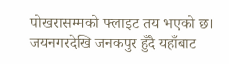पोखरासम्मको फ्लाइट तय भएको छ। जयनगरदेखि जनकपुर हुँदै यहाँबाट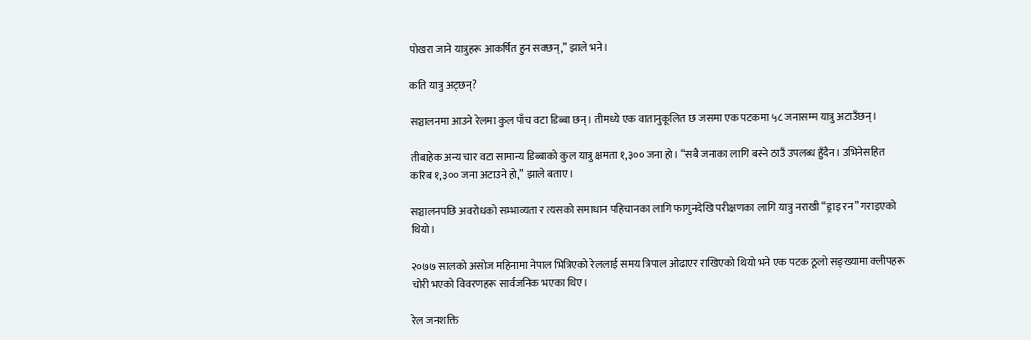पोखरा जाने यात्रुहरू आकर्षित हुन सक्छन्,” झाले भने।

कति यात्रु अट्छन्?

सञ्चालनमा आउने रेलमा कुल पाँच वटा डिब्बा छन्। तीमध्ये एक वातानुकूलित छ जसमा एक पटकमा ५८ जनासम्म यात्रु अटाउँछन्।

तीबाहेक अन्य चार वटा सामान्य डिब्बाको कुल यात्रु क्षमता १,३०० जना हो। “सबै जनाका लागि बस्ने ठाउँ उपलब्ध हुँदैन। उभिनेसहित करिब १,३०० जना अटाउने हो,” झाले बताए।

सञ्चालनपछि अवरोधको सम्भाव्यता र त्यसको समाधान पहिचानका लागि फागुनदेखि परीक्षणका लागि यात्रु नराखी “ड्राइ रन” गराइएको थियो।

२०७७ सालको असोज महिनामा नेपाल भित्रिएको रेललाई समय त्रिपाल ओढाएर राखिएको थियो भने एक पटक ठूलो सङ्ख्यामा क्लीपहरू चोरी भएको विवरणहरू सार्वजनिक भएका थिए।

रेल जनशक्ति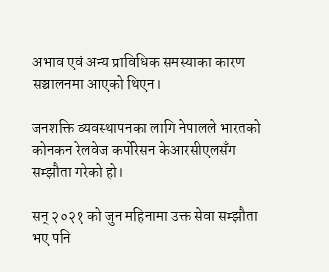अभाव एवं अन्य प्राविधिक समस्याका कारण सञ्चालनमा आएको थिएन।

जनशक्ति व्यवस्थापनका लागि नेपालले भारतको कोनकन रेलवेज कर्पोरेसन केआरसीएलसँग सम्झौता गरेको हो।

सन् २०२१ को जुन महिनामा उक्त सेवा सम्झौता भए पनि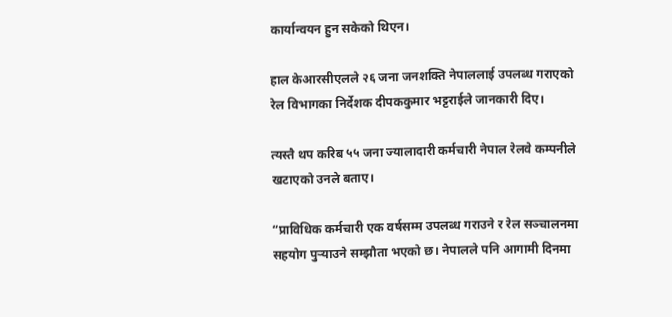कार्यान्वयन हुन सकेको थिएन।

हाल केआरसीएलले २६ जना जनशक्ति नेपाललाई उपलब्ध गराएको रेल विभागका निर्देशक दीपककुमार भट्टराईले जानकारी दिए।

त्यस्तै थप करिब ५५ जना ज्यालादारी कर्मचारी नेपाल रेलवे कम्पनीले खटाएको उनले बताए।

“प्राविधिक कर्मचारी एक वर्षसम्म उपलब्ध गराउने र रेल सञ्चालनमा सहयोग पुर्‍याउने सम्झौता भएको छ। नेपालले पनि आगामी दिनमा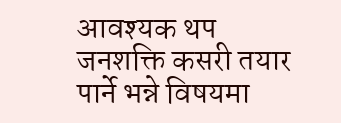आवश्यक थप जनशक्ति कसरी तयार पार्ने भन्ने विषयमा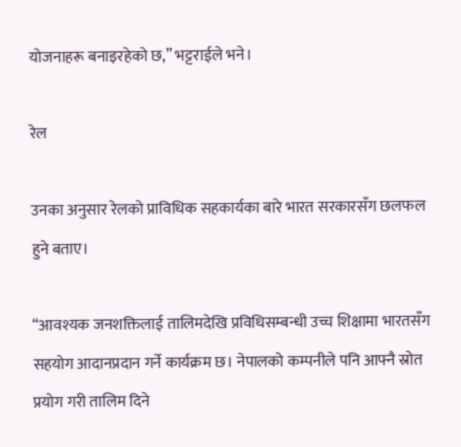योजनाहरू बनाइरहेको छ,” भट्टराईले भने।

रेल

उनका अनुसार रेलको प्राविधिक सहकार्यका बारे भारत सरकारसँग छलफल हुने बताए।

“आवश्यक जनशक्तिलाई तालिमदेखि प्रविधिसम्बन्धी उच्च शिक्षामा भारतसँग सहयोग आदानप्रदान गर्ने कार्यक्रम छ। नेपालको कम्पनीले पनि आफ्नै स्रोत प्रयोग गरी तालिम दिने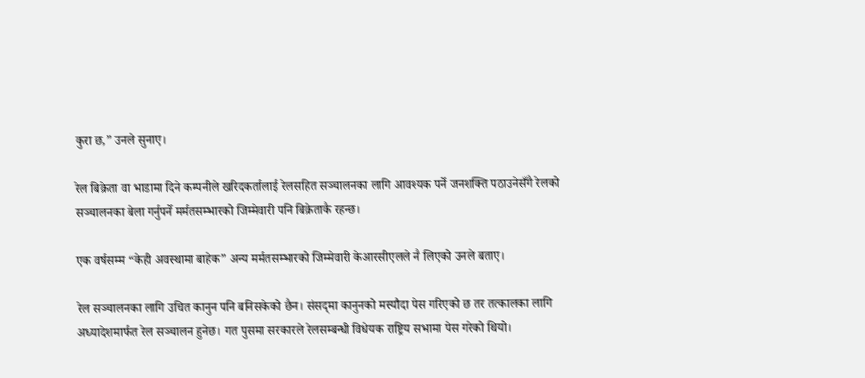कुरा छ,” उनले सुनाए।

रेल बिक्रेता वा भाडामा दिने कम्पनीले खरिदकर्तालाई रेलसहित सञ्चालनका लागि आवश्यक पर्ने जनशक्ति पठाउनेसँगै रेलको सञ्चालनका बेला गर्नुपर्ने मर्मतसम्भारको जिम्मेवारी पनि बिक्रेताकै रहन्छ।

एक वर्षसम्म “केही अवस्थामा बाहेक” अन्य मर्मतसम्भारको जिम्मेवारी केआरसीएलले नै लिएको उनले बताए।

रेल सञ्चालनका लागि उचित कानुन पनि बनिसकेको छैन। संसद्‌मा कानुनको मस्यौदा पेस गरिएको छ तर तत्कालका लागि अध्यादेशमार्फत रेल सञ्चालन हुनेछ। गत पुसमा सरकारले रेलसम्बन्धी विधेयक राष्ट्रिय सभामा पेस गरेको थियो।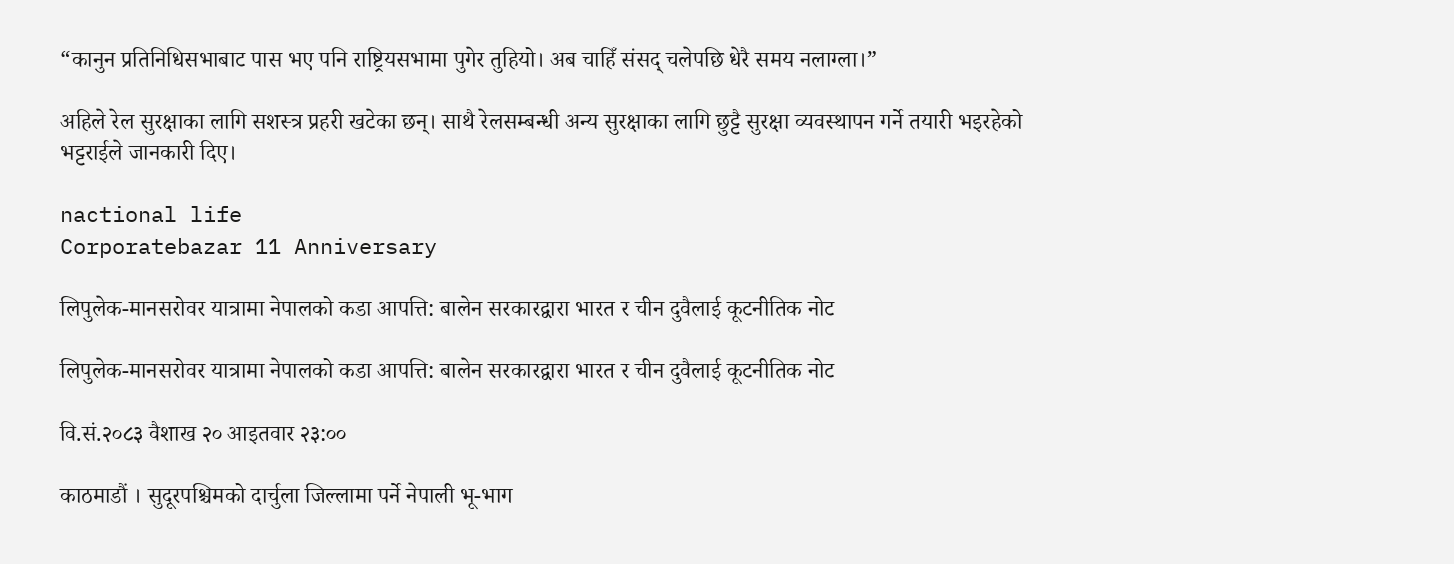“कानुन प्रतिनिधिसभाबाट पास भए पनि राष्ट्रियसभामा पुगेर तुहियो। अब चाहिँ संसद् चलेपछि धेरै समय नलाग्ला।”

अहिले रेल सुरक्षाका लागि सशस्त्र प्रहरी खटेका छन्। साथै रेलसम्बन्धी अन्य सुरक्षाका लागि छुट्टै सुरक्षा व्यवस्थापन गर्ने तयारी भइरहेको भट्टराईले जानकारी दिए।

nactional life
Corporatebazar 11 Anniversary

लिपुलेक-मानसरोवर यात्रामा नेपालको कडा आपत्ति: बालेन सरकारद्वारा भारत र चीन दुवैलाई कूटनीतिक नोट

लिपुलेक-मानसरोवर यात्रामा नेपालको कडा आपत्ति: बालेन सरकारद्वारा भारत र चीन दुवैलाई कूटनीतिक नोट

वि.सं.२०८३ वैशाख २० आइतवार २३:००

काठमाडौं । सुदूरपश्चिमको दार्चुला जिल्लामा पर्ने नेपाली भू-भाग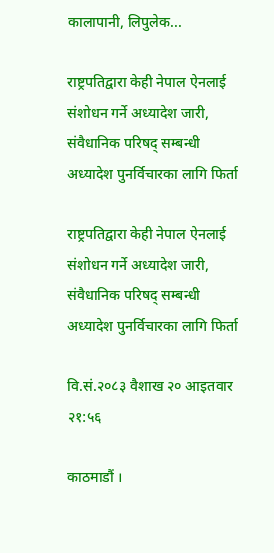कालापानी, लिपुलेक...

राष्ट्रपतिद्वारा केही नेपाल ऐनलाई संशोधन गर्ने अध्यादेश जारी, संवैधानिक परिषद् सम्बन्धी अध्यादेश पुनर्विचारका लागि फिर्ता

राष्ट्रपतिद्वारा केही नेपाल ऐनलाई संशोधन गर्ने अध्यादेश जारी, संवैधानिक परिषद् सम्बन्धी अध्यादेश पुनर्विचारका लागि फिर्ता

वि.सं.२०८३ वैशाख २० आइतवार २१:५६

काठमाडौं ।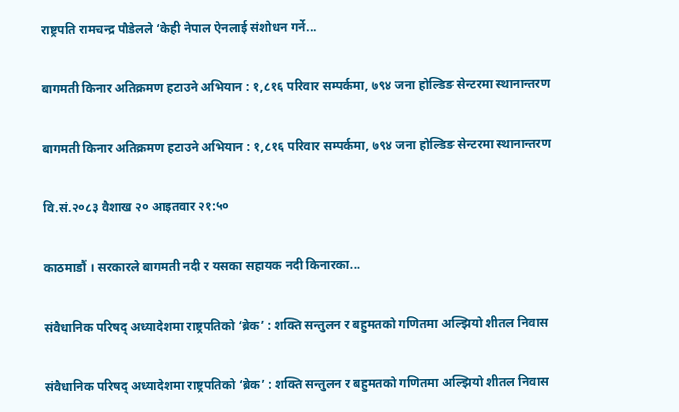राष्ट्रपति रामचन्द्र पौडेलले ‘केही नेपाल ऐनलाई संशोधन गर्ने...

बागमती किनार अतिक्रमण हटाउने अभियान : १,८१६ परिवार सम्पर्कमा, ७९४ जना होल्डिङ सेन्टरमा स्थानान्तरण

बागमती किनार अतिक्रमण हटाउने अभियान : १,८१६ परिवार सम्पर्कमा, ७९४ जना होल्डिङ सेन्टरमा स्थानान्तरण

वि.सं.२०८३ वैशाख २० आइतवार २१:५०

काठमाडौं । सरकारले बागमती नदी र यसका सहायक नदी किनारका...

संवैधानिक परिषद् अध्यादेशमा राष्ट्रपतिको ‘ब्रेक’ : शक्ति सन्तुलन र बहुमतको गणितमा अल्झियो शीतल निवास

संवैधानिक परिषद् अध्यादेशमा राष्ट्रपतिको ‘ब्रेक’ : शक्ति सन्तुलन र बहुमतको गणितमा अल्झियो शीतल निवास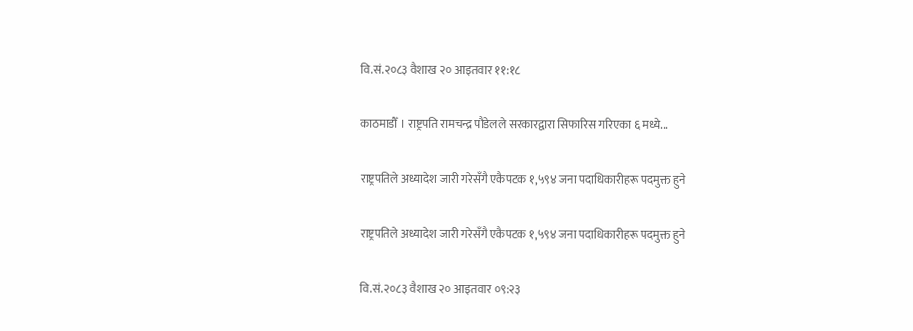वि.सं.२०८३ वैशाख २० आइतवार ११:१८

काठमाडौँ । राष्ट्रपति रामचन्द्र पौडेलले सरकारद्वारा सिफारिस गरिएका ६ मध्ये...

राष्ट्रपतिले अध्यादेश जारी गरेसँगै एकैपटक १,५९४ जना पदाधिकारीहरू पदमुक्त हुने

राष्ट्रपतिले अध्यादेश जारी गरेसँगै एकैपटक १,५९४ जना पदाधिकारीहरू पदमुक्त हुने

वि.सं.२०८३ वैशाख २० आइतवार ०९:२३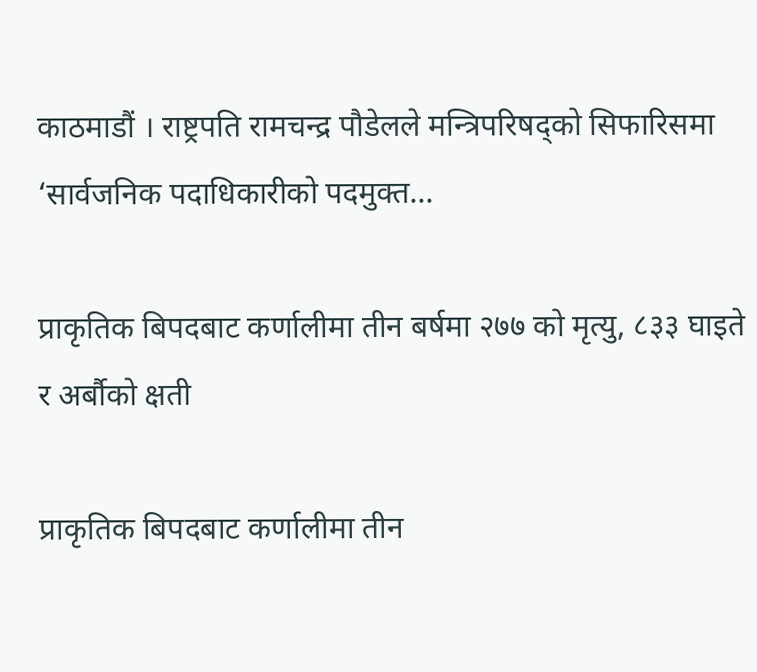काठमाडौं । राष्ट्रपति रामचन्द्र पौडेलले मन्त्रिपरिषद्को सिफारिसमा ‘सार्वजनिक पदाधिकारीको पदमुक्त...

प्राकृतिक बिपदबाट कर्णालीमा तीन बर्षमा २७७ को मृत्यु, ८३३ घाइते र अर्बौको क्षती

प्राकृतिक बिपदबाट कर्णालीमा तीन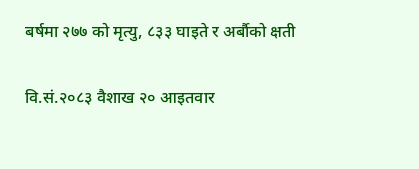बर्षमा २७७ को मृत्यु, ८३३ घाइते र अर्बौको क्षती

वि.सं.२०८३ वैशाख २० आइतवार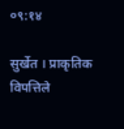०९:१४

सुर्खेत । प्राकृतिक विपत्तिले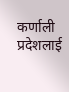कर्णाली प्रदेशलाई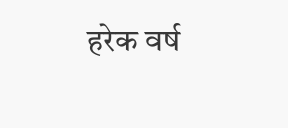हरेक वर्ष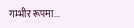गम्भीर रूपमा...